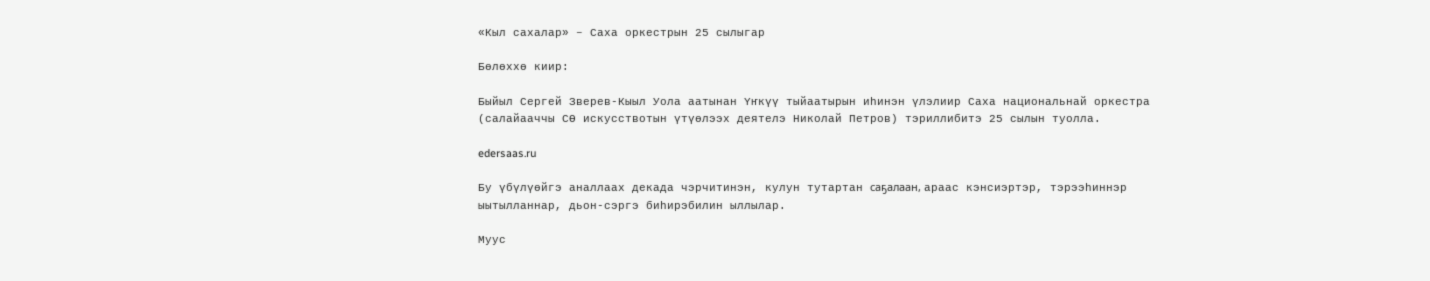«Кыл сахалар» – Саха оркестрын 25 сылыгар

Бөлөххө киир:

Быйыл Сергей Зверев-Кыыл Уола аатынан Үҥкүү тыйаатырын иһинэн үлэлиир Саха национальнай оркестра (салайааччы СӨ искусствотын үтүөлээх деятелэ Николай Петров) тэриллибитэ 25 сылын туолла.

edersaas.ru

Бу үбүлүөйгэ аналлаах декада чэрчитинэн, кулун тутартан саҕалаан, араас кэнсиэртэр, тэрээһиннэр ыытылланнар, дьон-сэргэ биһирэбилин ыллылар.

Муус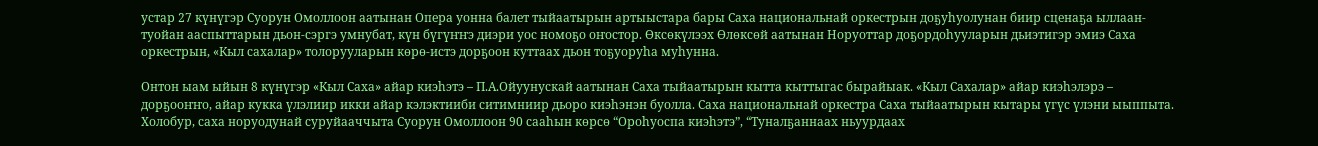устар 27 күнүгэр Суорун Омоллоон аатынан Опера уонна балет тыйаатырын артыыстара бары Саха национальнай оркестрын доҕуһуолунан биир сценаҕа ыллаан-туойан ааспыттарын дьон-сэргэ умнубат, күн бүгүҥҥэ диэри уос номоҕо оҥостор. Өксөкүлээх Өлөксөй аатынан Норуоттар доҕордоһууларын дьиэтигэр эмиэ Саха оркестрын, «Кыл сахалар» толорууларын көрө-истэ дорҕоон куттаах дьон тоҕуоруһа муһунна.

Онтон ыам ыйын 8 күнүгэр «Кыл Саха» айар киэһэтэ – П.А.Ойуунускай аатынан Саха тыйаатырын кытта кыттыгас бырайыак. «Кыл Сахалар» айар киэһэлэрэ – дорҕооҥҥо, айар кукка үлэлиир икки айар кэлэктииби ситимниир дьоро киэһэнэн буолла. Саха национальнай оркестра Саха тыйаатырын кытары үгүс үлэни ыыппыта. Холобур, саха норуодунай суруйааччыта Суорун Омоллоон 90 сааһын көрсө “Ороһуоспа киэһэтэ”, “Туналҕаннаах ньуурдаах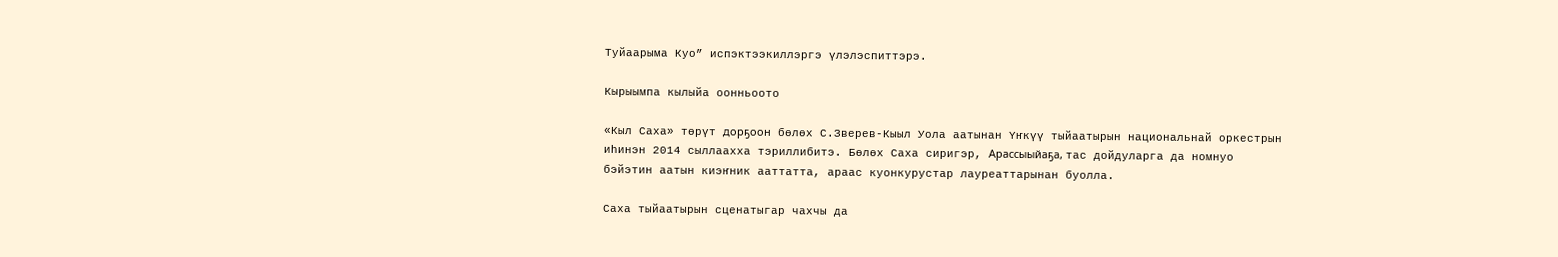Туйаарыма Куо” испэктээкиллэргэ үлэлэспиттэрэ.

Кырыымпа кылыйа оонньоото

«Кыл Саха» төрүт дорҕоон бөлөх С.Зверев-Кыыл Уола аатынан Үҥкүү тыйаатырын национальнай оркестрын иһинэн 2014 сыллаахха тэриллибитэ. Бөлөх Саха сиригэр, Арассыыйаҕа, тас дойдуларга да номнуо бэйэтин аатын киэҥник ааттатта, араас куонкурустар лауреаттарынан буолла.

Саха тыйаатырын сценатыгар чахчы да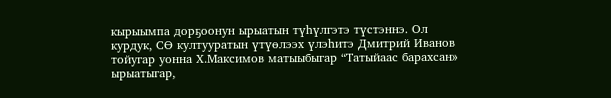кырыымпа дорҕоонун ырыатын түһүлгэтэ түстэннэ. Ол курдук, СӨ култууратын үтүөлээх үлэһитэ Дмитрий Иванов тойугар уонна Х.Максимов матыыбыгар “Татыйаас барахсан» ырыатыгар,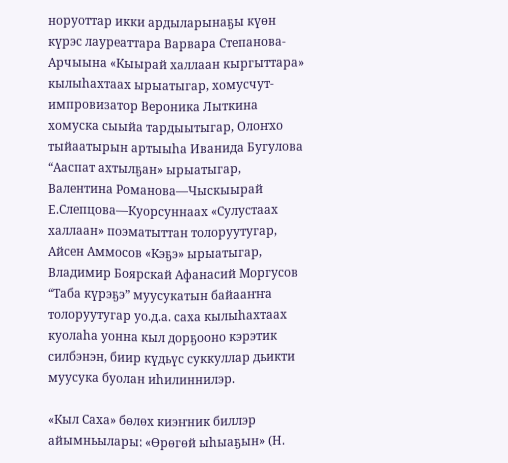норуоттар икки ардыларынаҕы күөн күрэс лауреаттара Варвара Степанова-Арчыына «Кыырай халлаан кыргыттара» кылыһахтаах ырыатыгар, хомусчут-импровизатор Вероника Лыткина хомуска сыыйа тардыытыгар, Олоҥхо тыйаатырын артыыһа Иванида Бугулова “Ааспат ахтылҕан» ырыатыгар, Валентина Романова—Чыскыырай Е.Слепцова—Куорсуннаах «Сулустаах халлаан» поэматыттан толоруутугар, Айсен Аммосов «Кэҕэ» ырыатыгар, Владимир Боярскай Афанасий Моргусов “Таба күрэҕэ” муусукатын байааҥҥа толоруутугар уо.д.а. саха кылыһахтаах куолаһа уонна кыл дорҕооно кэрэтик силбэнэн, биир күдьүс суккуллар дьикти муусука буолан иһилиннилэр.

«Кыл Саха» бөлөх киэҥник биллэр айымньылары: «Өрөгөй ыһыаҕын» (Н.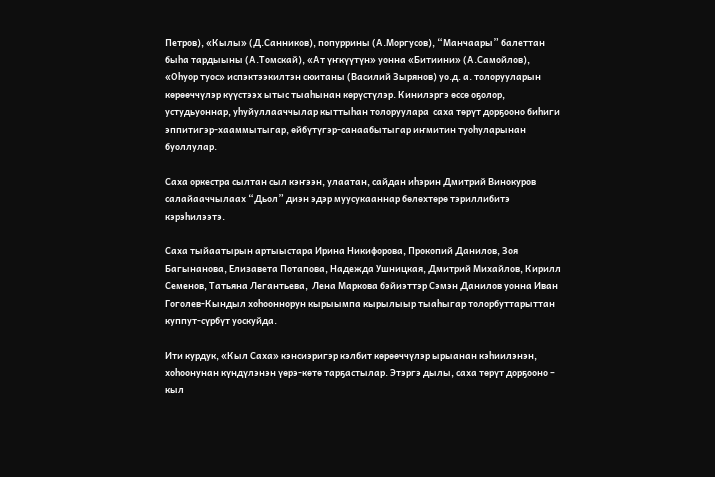Петров), «Кылы» (Д.Санников), попуррины (А.Моргусов), “Манчаары” балеттан быһа тардыыны (А.Томскай), «Ат үҥкүүтүн» уонна «Битиини» (А.Самойлов), «Оһуор туос» испэктээкилтэн сюитаны (Василий Зырянов) уо.д. а. толорууларын көрөөччүлэр күүстээх ытыс тыаһынан көрүстүлэр. Кинилэргэ өссө оҕолор, устудьуоннар, уһуйуллааччылар кыттыһан толоруулара  саха төрүт дорҕооно биһиги эппитигэр-хааммытыгар, өйбүтүгэр-санаабытыгар иҥмитин туоһуларынан буоллулар.

Саха оркестра сылтан сыл кэҥээн, улаатан, сайдан иһэрин Дмитрий Винокуров салайааччылаах “Дьол” диэн эдэр муусукааннар бөлөхтөрө тэриллибитэ кэрэһилээтэ.

Саха тыйаатырын артыыстара Ирина Никифорова, Прокопий Данилов, Зоя Багынанова, Елизавета Потапова, Надежда Ушницкая, Дмитрий Михайлов, Кирилл Семенов, Татьяна Легантьева,  Лена Маркова бэйиэттэр Сэмэн Данилов уонна Иван Гоголев-Кындыл хоһооннорун кырыымпа кырылыыр тыаһыгар толорбуттарыттан куппут-сүрбүт уоскуйда.

Ити курдук, «Кыл Саха» кэнсиэригэр кэлбит көрөөччүлэр ырыанан кэһиилэнэн, хоһоонунан күндүлэнэн үөрэ-көтө тарҕастылар. Этэргэ дылы, саха төрүт дорҕооно – кыл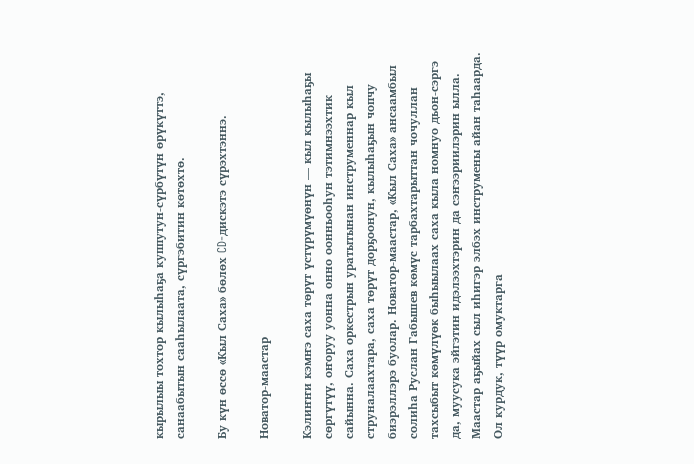кырылыы тохтор кылыһаҕа куппутун-сүрбүтүн өрүкүттэ, санаабытын сааһылаата, сүргэбитин көтөхтө.

Бу күн өссө «Кыл Саха» бөлөх CD-дискэтэ сүрэхтэннэ.

Новатор-маастар

Кэлиҥҥи кэмҥэ саха төрүт үстүрүмүөнүн — кыл кылыһаҕы сөргүтүү, оҥоруу уонна онно оонньооһун тэтимнээхтик сайынна. Саха оркестрын уратытынан инструменнар кыл струналаахтара, саха төрүт дорҕоонун, кылыһаҕын чопчу биэрэллэрэ буолар. Новатор-маастар, «Кыл Саха» ансаамбыл солиһа Руслан Габышев көмүс тарбахтарыттан чочуллан тахсыбыт көмүлүөк быһыылаах саха кыла номнуо дьон-сэргэ да, муусука эйгэтин идэлээхтэрин да сэҥээриилэрин ылла. Маастар аҕыйах сыл иһигэр элбэх инструмены айан таһаарда. Ол курдук, түүр омуктарга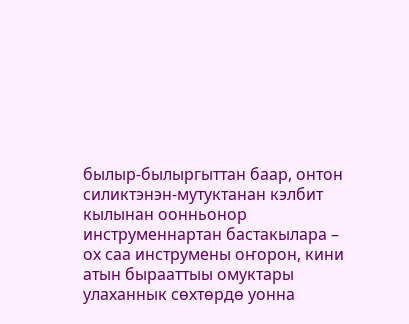былыр-былыргыттан баар, онтон силиктэнэн-мутуктанан кэлбит кылынан оонньонор инструменнартан бастакылара – ох саа инструмены оҥорон, кини атын бырааттыы омуктары улаханнык сөхтөрдө уонна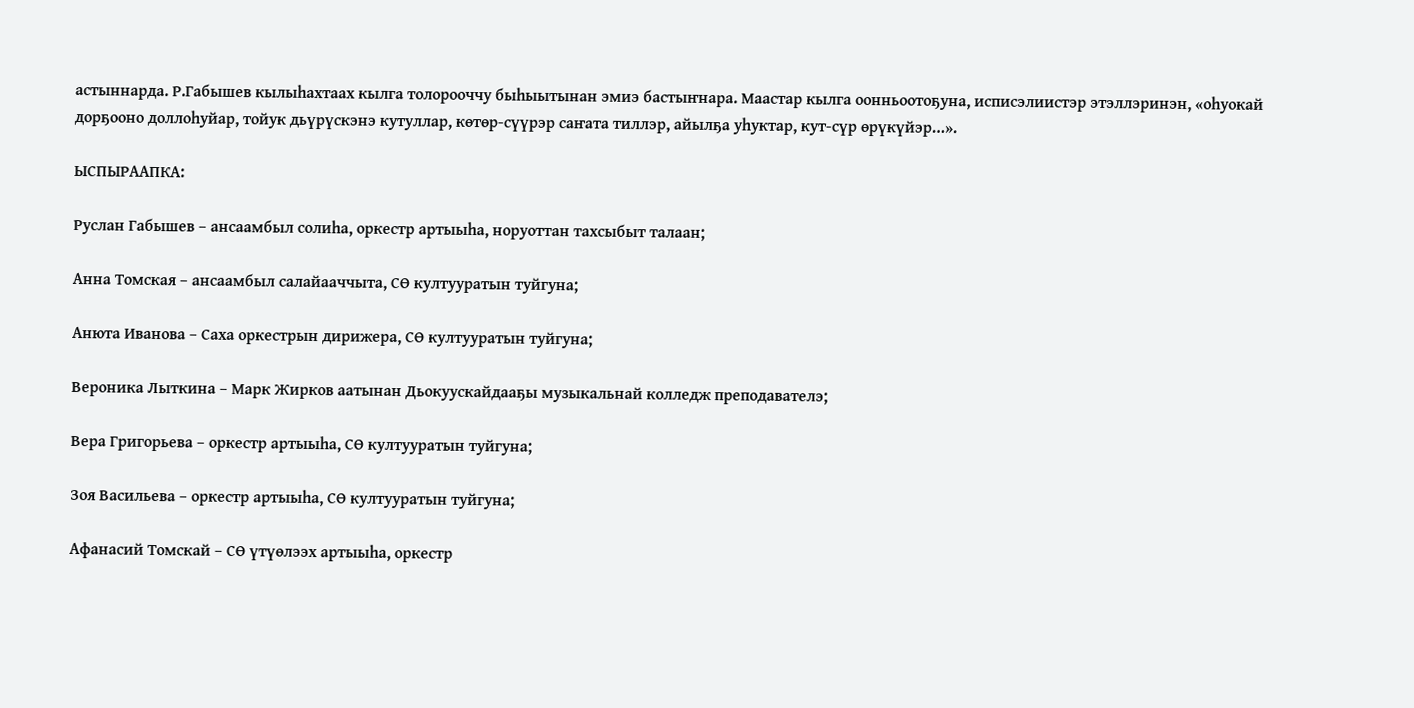астыннарда. Р.Габышев кылыһахтаах кылга толорооччу быһыытынан эмиэ бастыҥнара. Маастар кылга оонньоотоҕуна, исписэлиистэр этэллэринэн, «оһуокай дорҕооно доллоһуйар, тойук дьүрүскэнэ кутуллар, көтөр-сүүрэр саҥата тиллэр, айылҕа уһуктар, кут-сүр өрүкүйэр…».

ЫСПЫРААПКА:

Руслан Габышев – ансаамбыл солиһа, оркестр артыыһа, норуоттан тахсыбыт талаан;

Анна Томская – ансаамбыл салайааччыта, СӨ култууратын туйгуна;

Анюта Иванова – Саха оркестрын дирижера, СӨ култууратын туйгуна;

Вероника Лыткина – Марк Жирков аатынан Дьокуускайдааҕы музыкальнай колледж преподавателэ;

Вера Григорьева – оркестр артыыһа, СӨ култууратын туйгуна;

Зоя Васильева – оркестр артыыһа, СӨ култууратын туйгуна;

Афанасий Томскай – СӨ үтүөлээх артыыһа, оркестр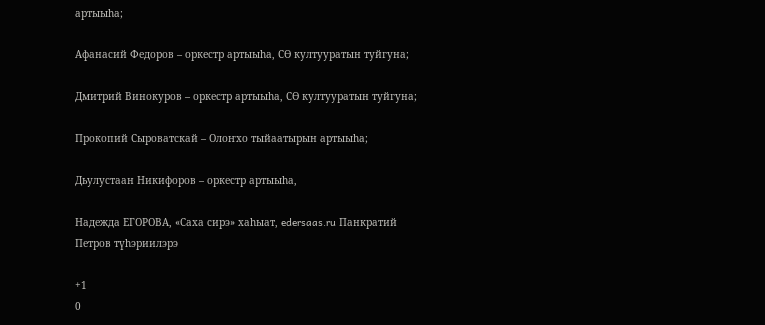артыыһа;

Афанасий Федоров – оркестр артыыһа, СӨ култууратын туйгуна;

Дмитрий Винокуров – оркестр артыыһа, СӨ култууратын туйгуна;

Прокопий Сыроватскай – Олоҥхо тыйаатырын артыыһа;

Дьулустаан Никифоров – оркестр артыыһа,

Надежда ЕГОРОВА, «Саха сирэ» хаһыат, edersaas.ru Панкратий Петров түһэриилэрэ

+1
0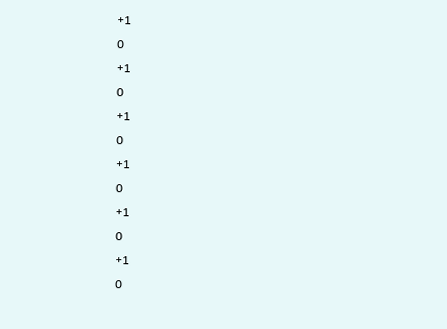+1
0
+1
0
+1
0
+1
0
+1
0
+1
0